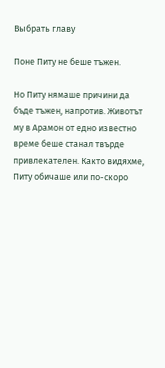Выбрать главу

Поне Питу не беше тъжен.

Но Питу нямаше причини да бъде тъжен, напротив. Животът му в Арамон от едно известно време беше станал твърде привлекателен. Както видяхме, Питу обичаше или по-скоро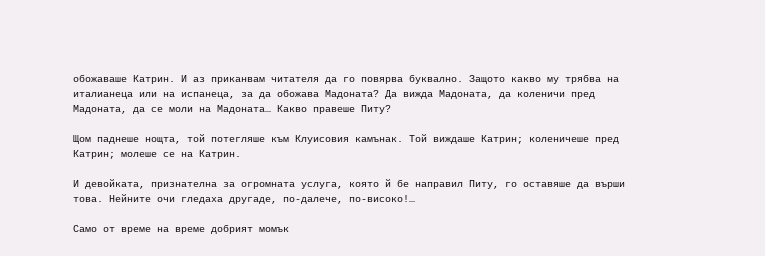обожаваше Катрин. И аз приканвам читателя да го повярва буквално. Защото какво му трябва на италианеца или на испанеца, за да обожава Мадоната? Да вижда Мадоната, да коленичи пред Мадоната, да се моли на Мадоната… Какво правеше Питу?

Щом паднеше нощта, той потегляше към Клуисовия камънак. Той виждаше Катрин; коленичеше пред Катрин; молеше се на Катрин.

И девойката, признателна за огромната услуга, която й бе направил Питу, го оставяше да върши това. Нейните очи гледаха другаде, по-далече, по-високо!…

Само от време на време добрият момък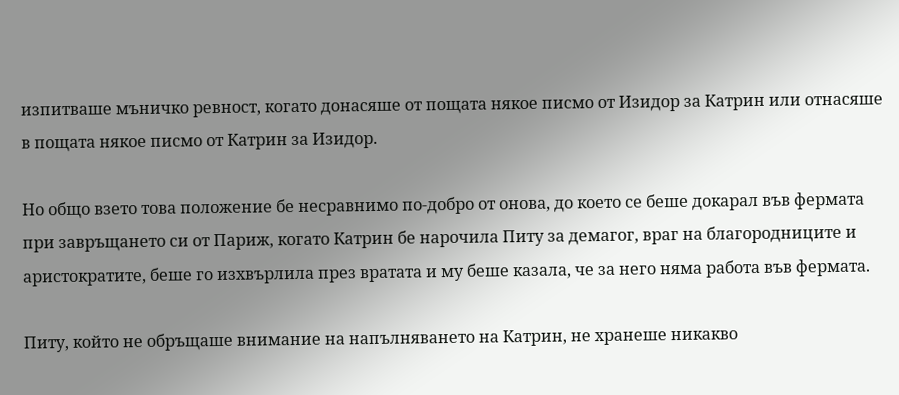изпитваше мъничко ревност, когато донасяше от пощата някое писмо от Изидор за Катрин или отнасяше в пощата някое писмо от Катрин за Изидор.

Но общо взето това положение бе несравнимо по-добро от онова, до което се беше докарал във фермата при завръщането си от Париж, когато Катрин бе нарочила Питу за демагог, враг на благородниците и аристократите, беше го изхвърлила през вратата и му беше казала, че за него няма работа във фермата.

Питу, който не обръщаше внимание на напълняването на Катрин, не хранеше никакво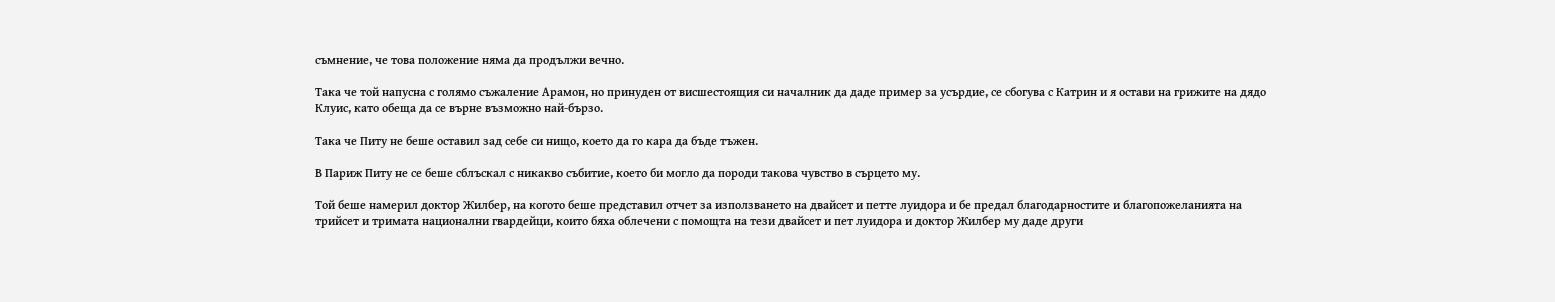съмнение, че това положение няма да продължи вечно.

Така че той напусна с голямо съжаление Арамон, но принуден от висшестоящия си началник да даде пример за усърдие, се сбогува с Катрин и я остави на грижите на дядо Клуис, като обеща да се върне възможно най-бързо.

Така че Питу не беше оставил зад себе си нищо, което да го кара да бъде тъжен.

В Париж Питу не се беше сблъскал с никакво събитие, което би могло да породи такова чувство в сърцето му.

Той беше намерил доктор Жилбер, на когото беше представил отчет за използването на двайсет и петте луидора и бе предал благодарностите и благопожеланията на трийсет и тримата национални гвардейци, които бяха облечени с помощта на тези двайсет и пет луидора и доктор Жилбер му даде други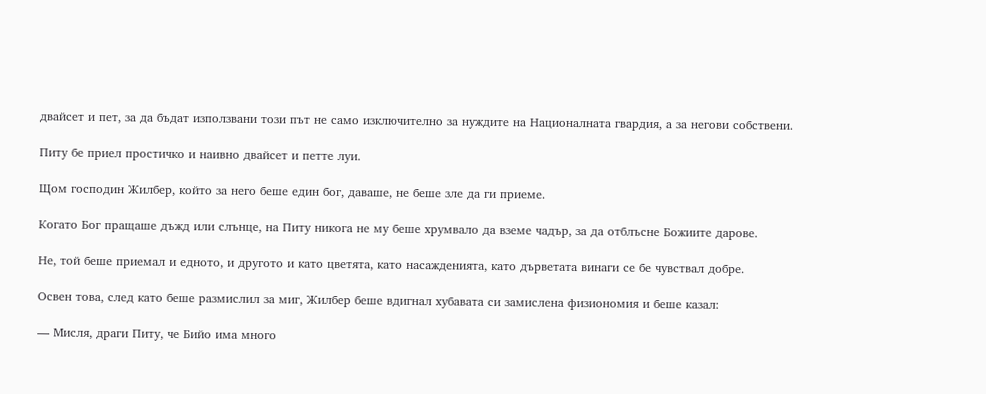двайсет и пет, за да бъдат използвани този път не само изключително за нуждите на Националната гвардия, а за негови собствени.

Питу бе приел простичко и наивно двайсет и петте луи.

Щом господин Жилбер, който за него беше един бог, даваше, не беше зле да ги приеме.

Когато Бог пращаше дъжд или слънце, на Питу никога не му беше хрумвало да вземе чадър, за да отблъсне Божиите дарове.

Не, той беше приемал и едното, и другото и като цветята, като насажденията, като дърветата винаги се бе чувствал добре.

Освен това, след като беше размислил за миг, Жилбер беше вдигнал хубавата си замислена физиономия и беше казал:

— Мисля, драги Питу, че Бийо има много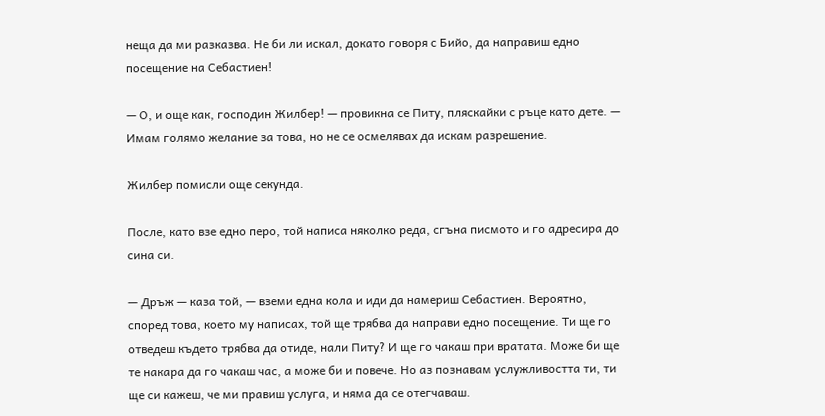неща да ми разказва. Не би ли искал, докато говоря с Бийо, да направиш едно посещение на Себастиен!

— О, и още как, господин Жилбер! — провикна се Питу, пляскайки с ръце като дете. — Имам голямо желание за това, но не се осмелявах да искам разрешение.

Жилбер помисли още секунда.

После, като взе едно перо, той написа няколко реда, сгъна писмото и го адресира до сина си.

— Дръж — каза той, — вземи една кола и иди да намериш Себастиен. Вероятно, според това, което му написах, той ще трябва да направи едно посещение. Ти ще го отведеш където трябва да отиде, нали Питу? И ще го чакаш при вратата. Може би ще те накара да го чакаш час, а може би и повече. Но аз познавам услужливостта ти, ти ще си кажеш, че ми правиш услуга, и няма да се отегчаваш.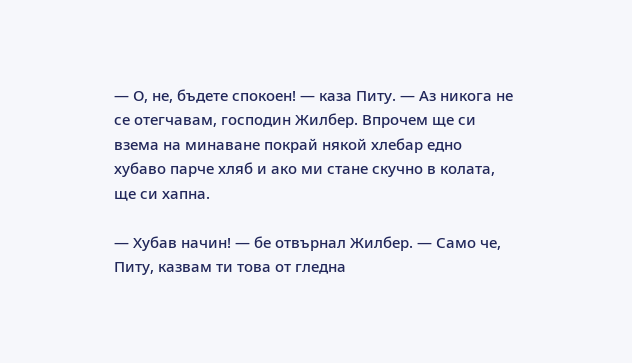— О, не, бъдете спокоен! — каза Питу. — Аз никога не се отегчавам, господин Жилбер. Впрочем ще си взема на минаване покрай някой хлебар едно хубаво парче хляб и ако ми стане скучно в колата, ще си хапна.

— Хубав начин! — бе отвърнал Жилбер. — Само че, Питу, казвам ти това от гледна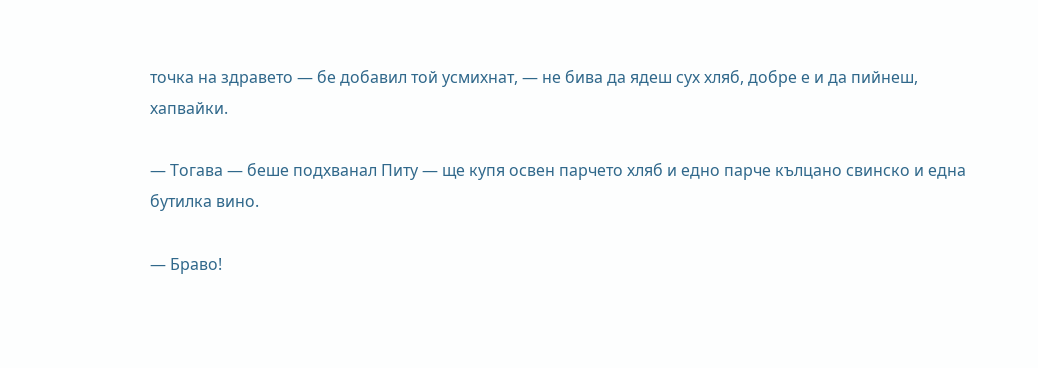точка на здравето — бе добавил той усмихнат, — не бива да ядеш сух хляб, добре е и да пийнеш, хапвайки.

— Тогава — беше подхванал Питу — ще купя освен парчето хляб и едно парче кълцано свинско и една бутилка вино.

— Браво!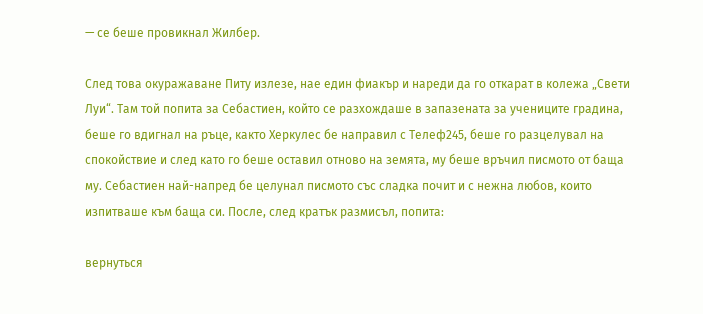— се беше провикнал Жилбер.

След това окуражаване Питу излезе, нае един фиакър и нареди да го откарат в колежа „Свети Луи“. Там той попита за Себастиен, който се разхождаше в запазената за учениците градина, беше го вдигнал на ръце, както Херкулес бе направил с Телеф245, беше го разцелувал на спокойствие и след като го беше оставил отново на земята, му беше връчил писмото от баща му. Себастиен най-напред бе целунал писмото със сладка почит и с нежна любов, които изпитваше към баща си. После, след кратък размисъл, попита:

вернуться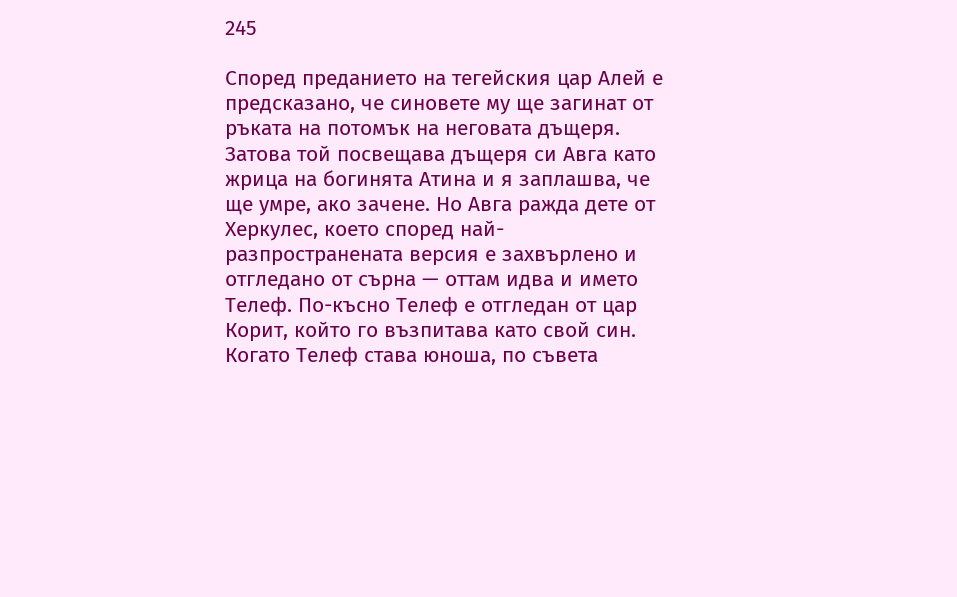245

Според преданието на тегейския цар Алей е предсказано, че синовете му ще загинат от ръката на потомък на неговата дъщеря. Затова той посвещава дъщеря си Авга като жрица на богинята Атина и я заплашва, че ще умре, ако зачене. Но Авга ражда дете от Херкулес, което според най-разпространената версия е захвърлено и отгледано от сърна — оттам идва и името Телеф. По-късно Телеф е отгледан от цар Корит, който го възпитава като свой син. Когато Телеф става юноша, по съвета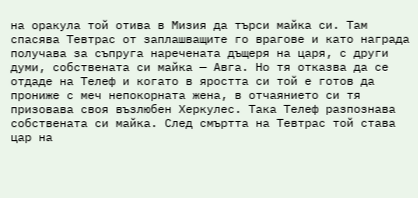на оракула той отива в Мизия да търси майка си. Там спасява Тевтрас от заплашващите го врагове и като награда получава за съпруга наречената дъщеря на царя, с други думи, собствената си майка — Авга. Но тя отказва да се отдаде на Телеф и когато в яростта си той е готов да прониже с меч непокорната жена, в отчаянието си тя призовава своя възлюбен Херкулес. Така Телеф разпознава собствената си майка. След смъртта на Тевтрас той става цар на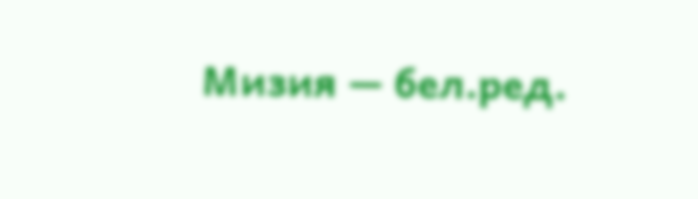Мизия — бел.ред.